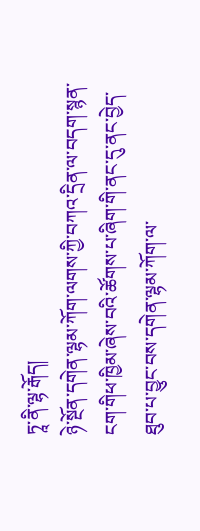ཏཱ་ནི་ལྷ་རྒོད།
ཉེ་སྔོན་དགེན་ལྷམ་ཀོག་ལགས་ཀྱི་བཀའ་དྲིན་ལ་བདག་སྙན་ངག་གིཕ་ཁྱིམ་ཞེས་བའི་ཚོགས་པ་ཞིག་གི་ནང་དུ་ནང་བྱེད་ཐུབ་པ་བྱུང་བས་དགེན་ལྷམ་ཀོག་ལ་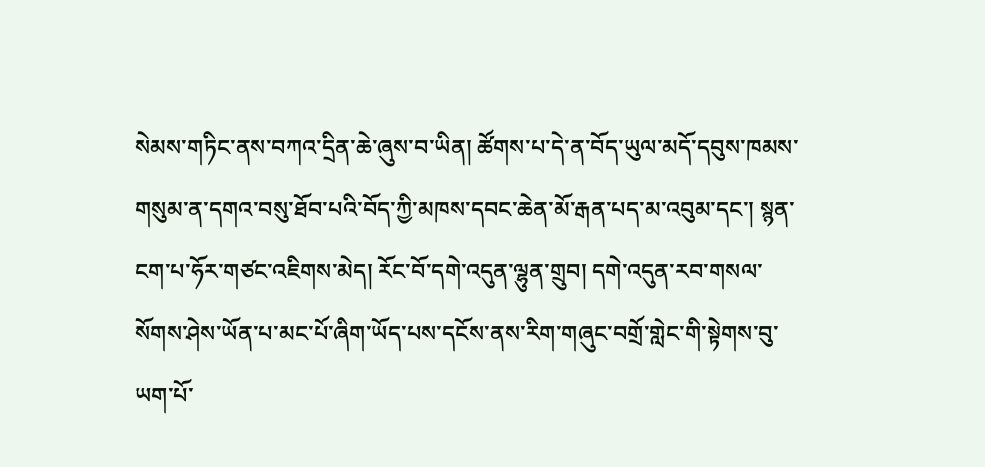སེམས་གཏིང་ནས་བཀའ་དྲིན་ཆེ་ཞུས་བ་ཡིན། ཚོགས་པ་དེ་ན་བོད་ཡུལ་མདོ་དབུས་ཁམས་གསུམ་ན་དགའ་བསུ་ཐོབ་པའི་བོད་ཀྱི་མཁས་དབང་ཆེན་མོ་རྒན་པད་མ་འབུམ་དང་། སྙན་ངག་པ་ཧོར་གཙང་འཇིགས་མེད། རོང་བོ་དགེ་འདུན་ལྷུན་གྲུབ། དགེ་འདུན་རབ་གསལ་སོགས་ཤེས་ཡོན་པ་མང་པོ་ཞིག་ཡོད་པས་དངོས་ནས་རིག་གཞུང་བགྲོ་གླེང་གི་སྟེགས་བུ་ཡག་པོ་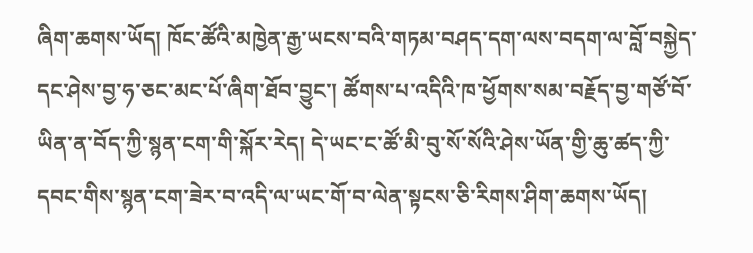ཞིག་ཆགས་ཡོད། ཁོང་ཚོའི་མཁྱེན་རྒྱ་ཡངས་བའི་གཏམ་བཤད་དག་ལས་བདག་ལ་བློ་བསྐྱེད་དང་ཤེས་བྱ་ཧ་ཅང་མང་པོ་ཞིག་ཐོབ་བྱུང་། ཚོགས་པ་འདིའི་ཁ་ཕྱོགས་སམ་བརྗོད་བྱ་གཙོ་བོ་ཡིན་ན་བོད་ཀྱི་སྙན་ངག་གི་སྐོར་རེད། དེ་ཡང་ང་ཚོ་མི་བུ་སོ་སོའི་ཤེས་ཡོན་གྱི་ཆུ་ཚད་ཀྱི་དབང་གིས་སྙན་ངག་ཟེར་བ་འདི་ལ་ཡང་གོ་བ་ལེན་སྟངས་ཅི་རིགས་ཤིག་ཆགས་ཡོད།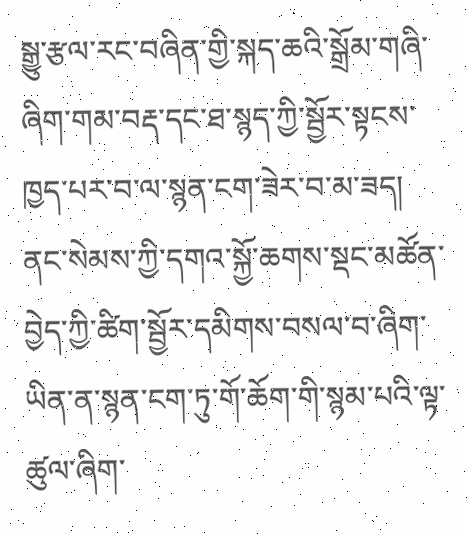སྒྱུ་རྩལ་རང་བཞིན་གྱི་སྐད་ཆའི་སྒྲོམ་གཞི་ཞིག་གམ་བརྡ་དང་ཐ་སྙད་ཀྱི་སྦྱོར་སྟངས་ཁྱད་པར་བ་ལ་སྙན་ངག་ཟེར་བ་མ་ཟད། ནང་སེམས་ཀྱི་དགའ་སྐྱོ་ཆགས་སྡང་མཚོན་བྱེད་ཀྱི་ཚིག་སྦྱོར་དམིགས་བསལ་བ་ཞིག་ཡིན་ན་སྙན་ངག་ཏུ་གོ་ཆོག་གི་སྙམ་པའི་ལྟ་ཚུལ་ཞིག་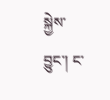སྐྱེས་བྱུང་། ང་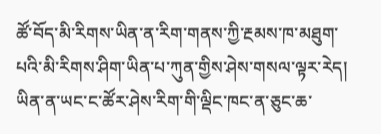ཚོ་བོད་མི་རིགས་ཡིན་ན་རིག་གནས་ཀྱི་རྔམས་ཁ་མཐུག་པའི་མི་རིགས་ཤིག་ཡིན་པ་ཀུན་གྱིས་ཤེས་གསལ་ལྟར་རེད། ཡིན་ན་ཡང་ང་ཚོར་ཤེས་རིག་གི་ལྡིང་ཁང་ན་ཅུང་ཆ་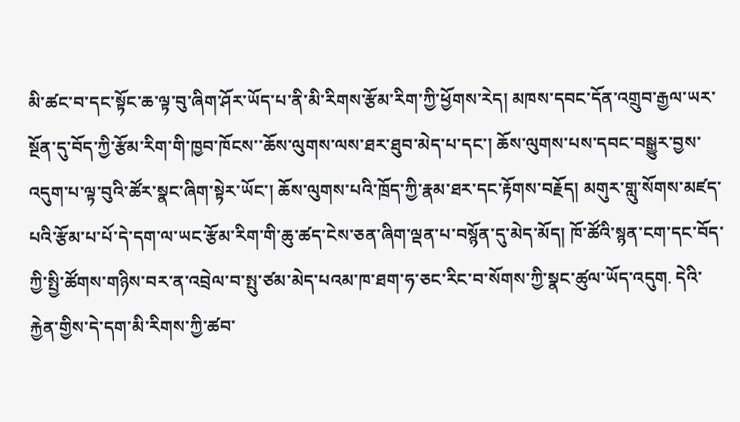མི་ཚང་བ་དང་སྟོང་ཆ་ལྟ་བུ་ཞིག་ཤོར་ཡོད་པ་ནི་མི་རིགས་རྩོམ་རིག་ཀྱི་ཕྱོགས་རེད། མཁས་དབང་དོན་འགྲུབ་རྒྱལ་ཡར་སྔོན་དུ་བོད་ཀྱི་རྩོམ་རིག་གི་ཁྱབ་ཁོངས་་ཆོས་ལུགས་ལས་ཐར་ཐུབ་མེད་པ་དང་། ཆོས་ལུགས་པས་དབང་བསྒྱུར་བྱས་འདུག་པ་ལྟ་བུའི་ཚོར་སྣང་ཞིག་སྟེར་ཡོང་། ཆོས་ལུགས་པའི་ཁྲོད་ཀྱི་རྣམ་ཐར་དང་རྟོགས་བརྗོད། མགུར་གླུ་སོགས་མཛད་པའི་རྩོམ་པ་པོ་དེ་དག་ལ་ཡང་རྩོམ་རིག་གི་ཆུ་ཚད་ངེས་ཅན་ཞིག་ལྡན་པ་བསྙོན་དུ་མེད་མོད། ཁོ་ཚོའི་སྙན་ངག་དང་བོད་ཀྱི་སྤྱི་ཚོགས་གཉིས་བར་ན་འབྲེལ་བ་སྤུ་ཙམ་མེད་པའམ་ཁ་ཐག་ཧ་ཅང་རིང་བ་སོགས་ཀྱི་སྣང་ཚུལ་ཡོད་འདུག. དེའི་རྐྱེན་གྱིས་དེ་དག་མི་རིགས་ཀྱི་ཚབ་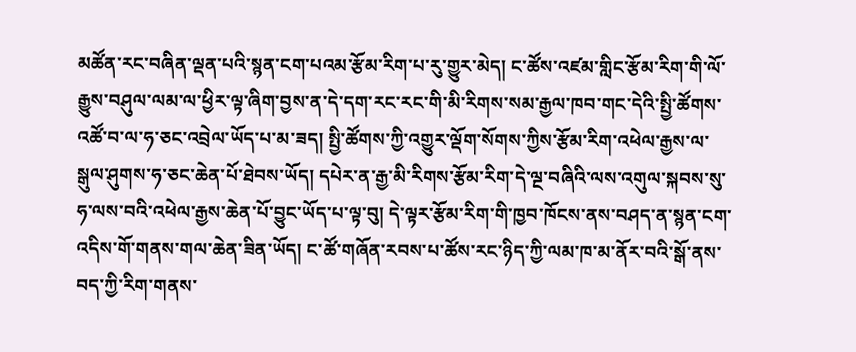མཚོན་རང་བཞིན་ལྡན་པའི་སྙན་ངག་པའམ་རྩོམ་རིག་པ་རུ་གྱུར་མེད། ང་ཚོས་འཛམ་གླིང་རྩོམ་རིག་གི་ལོ་རྒྱུས་བཤུལ་ལམ་ལ་ཕྱིར་ལྟ་ཞིག་བྱས་ན་དེ་དག་རང་རང་གི་མི་རིགས་སམ་རྒྱལ་ཁབ་གང་དེའི་སྤྱི་ཚོགས་འཚོ་བ་ལ་ཧ་ཅང་འབྲེལ་ཡོད་པ་མ་ཟད། སྤྱི་ཚོགས་ཀྱི་འགྱུར་ལྡོག་སོགས་ཀྱིས་རྩོམ་རིག་འཕེལ་རྒྱས་ལ་སྒུལ་ཤུགས་ཧ་ཅང་ཆེན་པོ་ཐེབས་ཡོད། དཔེར་ན་རྒྱ་མི་རིགས་རྩོམ་རིག་དེ་ལྔ་བཞིའི་ལས་འགུལ་སྐབས་སུ་ཧ་ལས་བའི་འཕེལ་རྒྱས་ཆེན་པོ་བྱུང་ཡོད་པ་ལྟ་བུ། དེ་ལྟར་རྩོམ་རིག་གི་ཁྱབ་ཁོངས་ནས་བཤད་ན་སྙན་ངག་འདིས་གོ་གནས་གལ་ཆེན་ཟིན་ཡོད། ང་ཚོ་གཞོན་རབས་པ་ཚོས་རང་ཉིད་ཀྱི་ལམ་ཁ་མ་ནོར་བའི་སྒོ་ནས་བད་ཀྱི་རིག་གནས་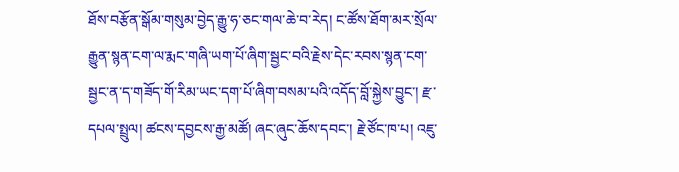ཐོས་བརྩོན་སྒོམ་གསུམ་བྱེད་རྒྱུ་ཧ་ཅང་གལ་ཆེ་བ་རེད། ང་ཚོས་ཐོག་མར་སྲོལ་རྒྱུན་སྙན་ངག་ལ་རྨང་གཞི་ཡག་པོ་ཞིག་སྦྱང་བའི་རྗེས་དེང་རབས་སྙན་ངག་སྦྱང་ན་ད་གཟོད་གོ་རིམ་ཡང་དག་པོ་ཞིག་བསམ་པའི་འདོད་བློ་སྐྱེས་བྱུང་། རྫ་དཔལ་སྤྲུལ། ཚངས་དབྱངས་རྒྱ་མཚོ། ཞང་ཞུང་ཆོས་དབང་། རྗེ་ཙོང་ཁ་པ། འཇུ་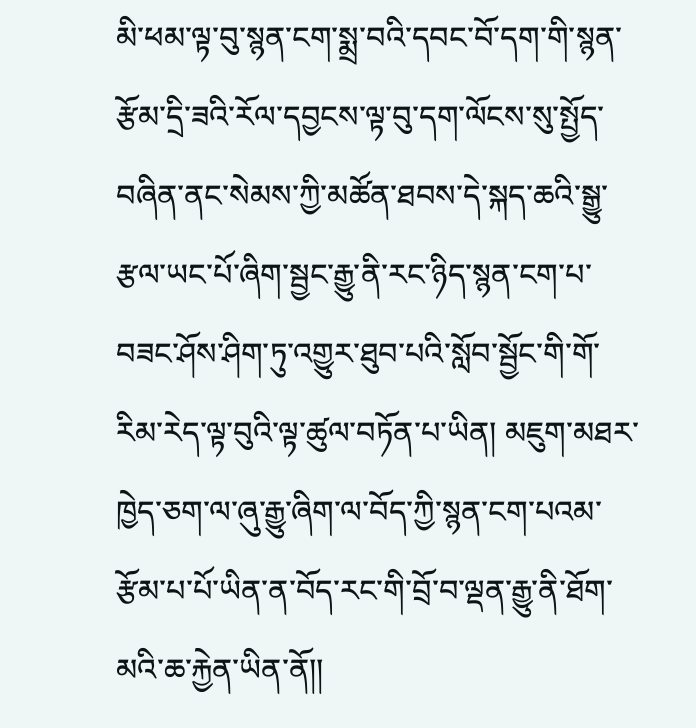མི་ཕམ་ལྟ་བུ་སྙན་ངག་སྨྲ་བའི་དབང་བོ་དག་གི་སྙན་རྩོམ་དྲི་ཟའི་རོལ་དབྱངས་ལྟ་བུ་དག་ལོངས་སུ་སྤྱོད་བཞིན་ནང་སེམས་ཀྱི་མཚོན་ཐབས་དེ་སྐད་ཆའི་སྒྱུ་རྩལ་ཡང་པོ་ཞིག་སྦྱང་རྒྱུ་ནི་རང་ཉིད་སྙན་ངག་པ་བཟང་ཤོས་ཤིག་ཏུ་འགྱུར་ཐུབ་པའི་སློབ་སྦྱོང་གི་གོ་རིམ་རེད་ལྟ་བུའི་ལྟ་ཚུལ་བཏོན་པ་ཡིན། མཇུག་མཐར་ཁྱེད་ཅག་ལ་ཞུ་རྒྱུ་ཞིག་ལ་བོད་ཀྱི་སྙན་ངག་པའམ་རྩོམ་པ་པོ་ཡིན་ན་བོད་རང་གི་བྲོ་བ་ལྡན་རྒྱུ་ནི་ཐོག་མའི་ཆ་རྐྱེན་ཡིན་ནོ།།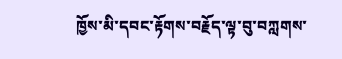ཁྱོས་མི་དབང་རྟོགས་བརྗོད་ལྟ་བུ་བཀླགས་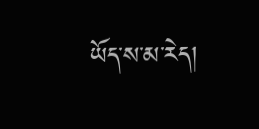ཡོད་ས་མ་རེད།